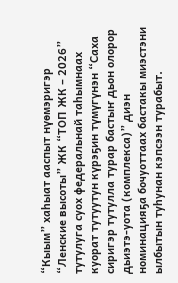“Кыым” хаһыат ааспыт нүөмэригэр “Ленские высоты” ЖК “ТОП ЖК – 2026” тутулуга суох федеральнай таһымнаах куорат тутуутун күрэҕин түмүгүнэн “Саха сиригэр тутулла турар бастыҥ дьон олорор дьиэтэ-уота (комплекса)” диэн номинацияҕа бочуоттаах бастакы миэстэни ылбытын туһунан кэпсээн турабыт.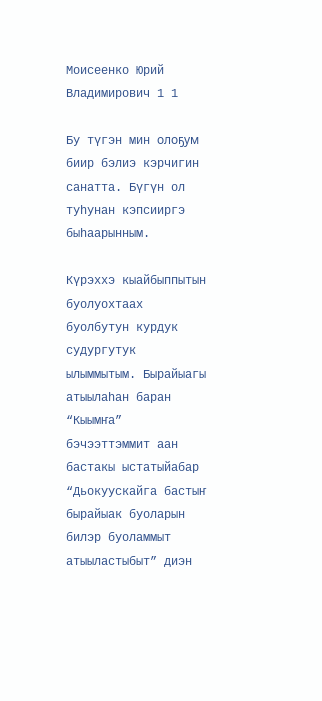Моисеенко Юрий Владимирович 1 1

Бу түгэн мин олоҕум биир бэлиэ кэрчигин санатта. Бүгүн ол туһунан кэпсииргэ быһаарынным.

Күрэххэ кыайбыппытын буолуохтаах буолбутун курдук судургутук ылыммытым. Бырайыагы атыылаһан баран “Кыымҥа” бэчээттэммит аан бастакы ыстатыйабар “Дьокуускайга бастыҥ бырайыак буоларын билэр буоламмыт атыыластыбыт” диэн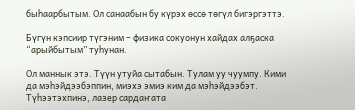быһаарбытым. Ол санаабын бу күрэх өссө төгүл бигэргэттэ.

Бүгүн кэпсиир түгэним – физика сокуонун хайдах алҕаска “арыйбытым” туһунан.

Ол маннык этэ. Түүн утуйа сытабын. Тулам уу чуумпу. Кими да мэһэйдээбэппин, миэхэ эмиэ ким да мэһэйдээбэт. Түһээтэхпинэ, лазер сардаҥата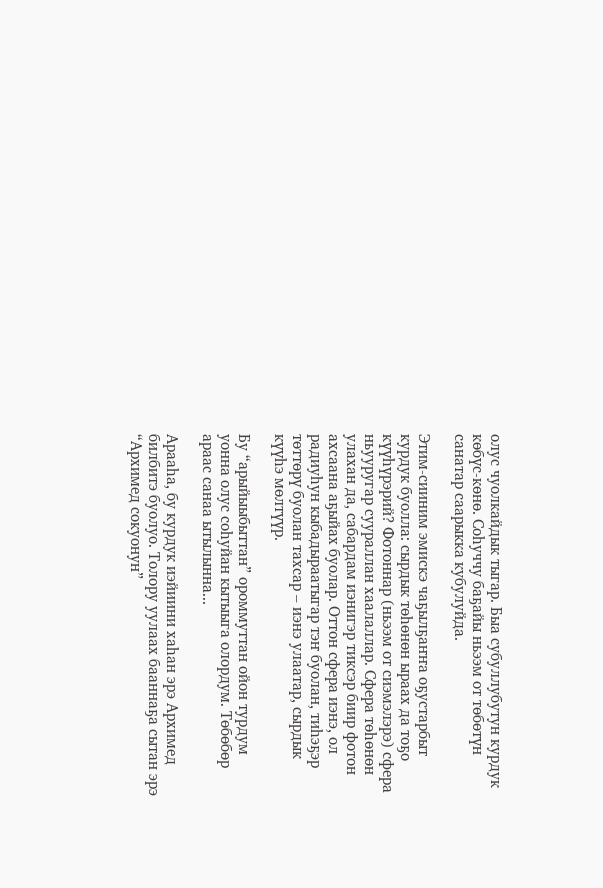олус чуолкайдык тыгар. Быа субуллубутун курдук көбүс-көнө. Соһуччу баҕайы ньээм от төбөтүн санатар саарыкка кубулуйда.

Этим-сииним эмискэ чаҕылҕаҥҥа оҕустарбыт курдук буолла: сырдык төһөнөн ыраах да тоҕо күүһүрэрий? Фотоннар (ньээм от сиэмэлэрэ) сфера ньууругар суураллан хаалаллар. Сфера төһөнөн улахан да, сабардам иэнигэр тиксэр биир фотон ахсаана аҕыйах буолар. Оттон сфера иэнэ, ол радиуһун кыбадыраатыгар тэҥ буолан, тиһэҕэр төттөрү буолан тахсар – иэнэ улаатар, сырдык күүһэ мөлтүүр.

Бу “арыйыыбыттан” ороммуттан ойон турдум уонна олус соһуйан кытыыга олордум. Төбөбөр араас санаа ытылынна...

Арааһа, бу курдук иэйиини хаһан эрэ Архимед билбитэ буолуо. Толору уулаах бааннаҕа сытан эрэ “Архимед сокуонун”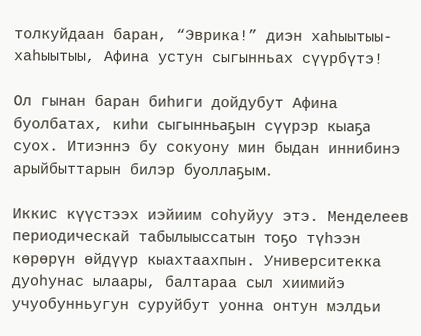толкуйдаан баран, “Эврика!” диэн хаһыытыы-хаһыытыы, Афина устун сыгынньах сүүрбүтэ!

Ол гынан баран биһиги дойдубут Афина буолбатах, киһи сыгынньаҕын сүүрэр кыаҕа суох. Итиэннэ бу сокуону мин быдан иннибинэ арыйбыттарын билэр буоллаҕым.

Иккис күүстээх иэйиим соһуйуу этэ. Менделеев периодическай табылыыссатын тоҕо түһээн көрөрүн өйдүүр кыахтаахпын. Университекка дуоһунас ылаары, балтараа сыл хиимийэ учуобунньугун суруйбут уонна онтун мэлдьи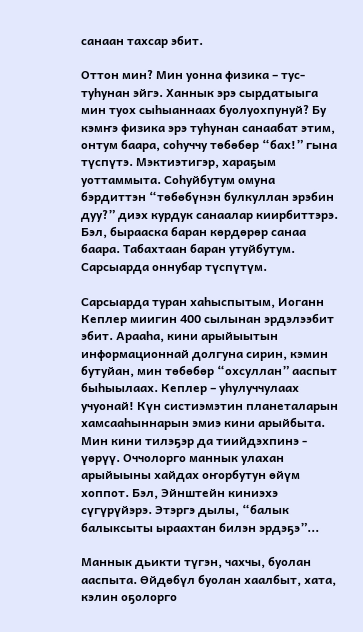санаан тахсар эбит.

Оттон мин? Мин уонна физика – тус-туһунан эйгэ. Ханнык эрэ сырдатыыга мин туох сыһыаннаах буолуохпунуй? Бу кэмҥэ физика эрэ туһунан санаабат этим, онтум баара, соһуччу төбөбөр “бах!” гына түспүтэ. Мэктиэтигэр, хараҕым уоттаммыта. Соһуйбутум омуна бэрдиттэн “төбөбүнэн булкуллан эрэбин дуу?” диэх курдук санаалар киирбиттэрэ. Бэл, бырааска баран көрдөрөр санаа баара. Табахтаан баран утуйбутум. Сарсыарда оннубар түспүтүм.

Сарсыарда туран хаһыспытым, Иоганн Кеплер миигин 400 сылынан эрдэлээбит эбит. Арааһа, кини арыйыытын информационнай долгуна сирин, кэмин бутуйан, мин төбөбөр “охсуллан” ааспыт быһыылаах. Кеплер – уһулуччулаах учуонай! Күн систиэмэтин планеталарын хамсааһыннарын эмиэ кини арыйбыта. Мин кини тилэҕэр да тиийдэхпинэ - үөрүү. Оччолорго маннык улахан арыйыыны хайдах оҥорбутун өйүм хоппот. Бэл, Эйнштейн киниэхэ сүгүрүйэрэ. Этэргэ дылы, “балык балыксыты ыраахтан билэн эрдэҕэ”...

Маннык дьикти түгэн, чахчы, буолан ааспыта. Өйдөбүл буолан хаалбыт, хата, кэлин оҕолорго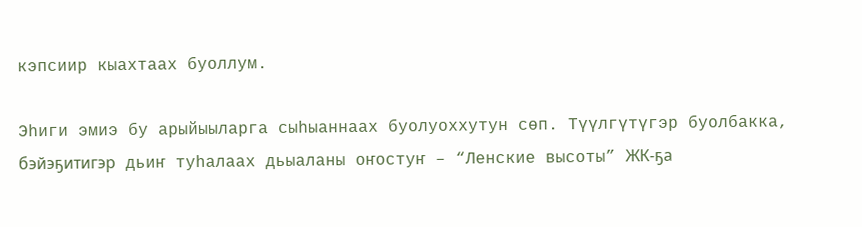кэпсиир кыахтаах буоллум.

Эһиги эмиэ бу арыйыыларга сыһыаннаах буолуоххутун сөп. Түүлгүтүгэр буолбакка, бэйэҕитигэр дьиҥ туһалаах дьыаланы оҥостуҥ – “Ленские высоты” ЖК-ҕа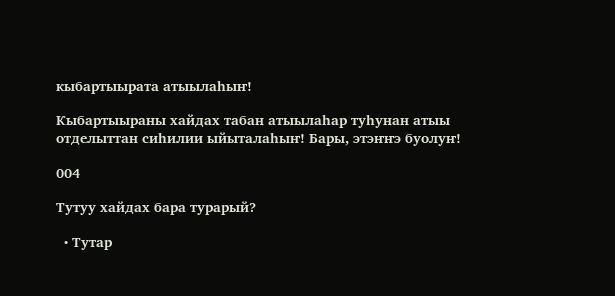кыбартыырата атыылаһыҥ!

Кыбартыыраны хайдах табан атыылаһар туһунан атыы отделыттан сиһилии ыйыталаһыҥ! Бары, этэҥҥэ буолуҥ!

004

Тутуу хайдах бара турарый?

  • Тутар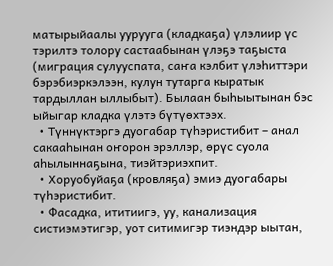матырыйаалы уурууга (кладкаҕа) үлэлиир үс тэрилтэ толору састаабынан үлэҕэ таҕыста (миграция сулууспата, саҥа кэлбит үлэһиттэри бэрэбиэркэлээн, кулун тутарга кыратык тардыллан ыллыбыт). Былаан быһыытынан бэс ыйыгар кладка үлэтэ бүтүөхтээх.
  • Түннүктэргэ дуогабар түһэристибит – анал сакааһынан оҥорон эрэллэр, өрүс суола аһылыннаҕына, тиэйтэриэхпит.
  • Хоруобуйаҕа (кровляҕа) эмиэ дуогабары түһэристибит.
  • Фасадка, ититиигэ, уу, канализация систиэмэтигэр, уот ситимигэр тиэндэр ыытан,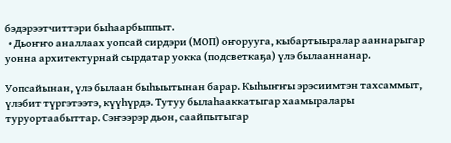бэдэрээтчиттэри быһаарбыппыт.
  • Дьоҥҥо аналлаах уопсай сирдэри (МОП) оҥорууга, кыбартыыралар ааннарыгар уонна архитектурнай сырдатар уокка (подсветкаҕа) үлэ былааннанар.

Уопсайынан, үлэ былаан быһыытынан барар. Кыһыҥҥы эрэсиимтэн тахсаммыт, үлэбит түргэтээтэ, күүһүрдэ. Тутуу былаһааккатыгар хаамыралары туруортаабыттар. Сэҥээрэр дьон, саайпытыгар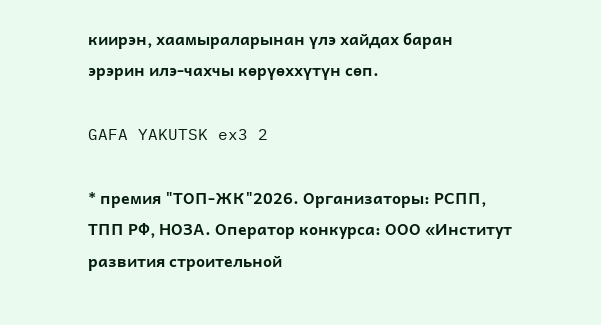киирэн, хаамыраларынан үлэ хайдах баран эрэрин илэ-чахчы көрүөххүтүн сөп.

GAFA YAKUTSK ex3 2

* премия "ТОП-ЖК"2026. Организаторы: РСПП, ТПП РФ, НОЗА. Оператор конкурса: ООО «Институт развития строительной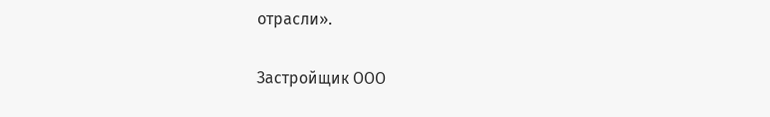отрасли».

Застройщик ООО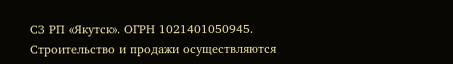СЗ РП «Якутск». ОГРН 1021401050945. Строительство и продажи осуществляются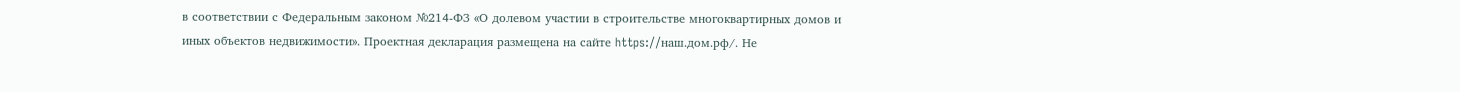в соответствии с Федеральным законом №214-ФЗ «О долевом участии в строительстве многоквартирных домов и иных объектов недвижимости». Проектная декларация размещена на сайте https://наш.дом.рф/. Не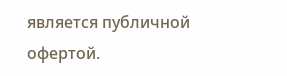является публичной офертой.